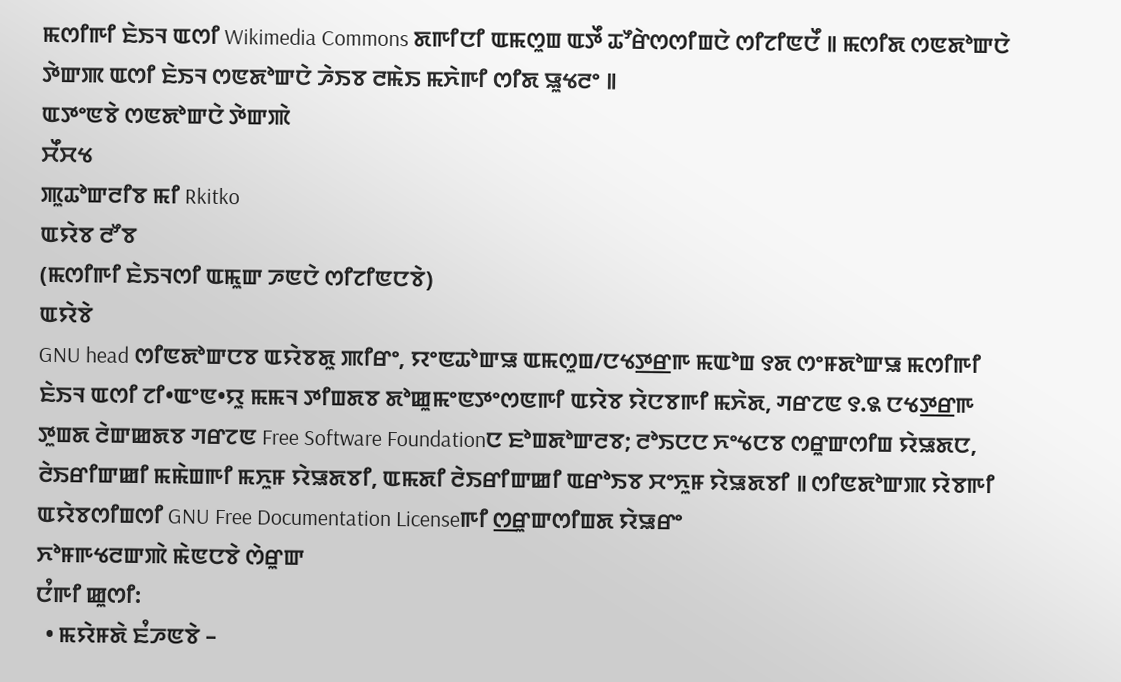ꯃꯁꯤꯒꯤ ꯐꯥꯏꯜ ꯑꯁꯤ Wikimedia Commons ꯗꯒꯤꯅꯤ ꯑꯃꯁꯨꯡ ꯑꯇꯩ ꯊꯧꯔꯥꯁꯁꯤꯡꯅꯥ ꯁꯤꯖꯤꯟꯅꯩ ꯫ ꯃꯁꯤꯗ ꯁꯟꯗꯣꯛꯅꯥ ꯇꯥꯛꯄ ꯑꯁꯤ ꯐꯥꯏꯜ ꯁꯟꯗꯣꯛꯅꯥ ꯍꯥꯏꯕ ꯂꯃꯥꯏ ꯃꯈꯥꯒꯤ ꯁꯤꯗ ꯎꯨꯠꯂꯦ ꯫
ꯑꯇꯦꯟꯕꯥ ꯁꯟꯗꯣꯛꯅꯥ ꯇꯥꯛꯄꯥ
ꯆꯩꯆꯠ
ꯄꯨꯊꯣꯛꯂꯤꯕ ꯃꯤ Rkitko
ꯑꯌꯥꯕ ꯂꯧꯕ
(ꯃꯁꯤꯒꯤ ꯐꯥꯏꯜꯁꯤ ꯑꯃꯨꯛ ꯍꯟꯅꯥ ꯁꯤꯖꯤꯟꯅꯕꯥ)
ꯑꯌꯥꯕꯥ
GNU head ꯁꯤꯟꯗꯣꯛꯅꯕ ꯑꯌꯥꯕꯗꯨ ꯄꯤꯔꯦ, ꯌꯦꯟꯊꯣꯛꯎ ꯑꯃꯁꯨꯡ/ꯅꯠꯇ꯭ꯔꯒ ꯃꯑꯣꯡ ꯱ꯗ ꯁꯦꯝꯗꯣꯛꯎ ꯃꯁꯤꯒꯤ ꯐꯥꯏꯜ ꯑꯁꯤ ꯖꯤ•ꯑꯦꯟ•ꯌꯨ ꯃꯃꯜ ꯇꯤꯡꯗꯕ ꯗꯣꯀꯨꯃꯦꯟꯇꯦꯁꯟꯒꯤ ꯑꯌꯥꯕ ꯌꯥꯅꯕꯒꯤ ꯃꯈꯥꯗ, ꯚꯔꯖꯟ ꯱.꯲ ꯅꯠꯇ꯭ꯔꯒ ꯇꯨꯡꯗ ꯂꯥꯛꯀꯗꯕ ꯚꯔꯖꯟ Free Software Foundationꯅ ꯐꯣꯡꯗꯣꯛꯂꯕ; ꯂꯣꯏꯅꯅ ꯈꯦꯠꯅꯕ ꯁꯔꯨꯛꯁꯤꯡ ꯌꯥꯎꯗꯅ, ꯂꯥꯏꯔꯤꯛꯀꯤ ꯃꯃꯥꯡꯒꯤ ꯃꯈꯨꯝ ꯌꯥꯎꯗꯕꯤ, ꯑꯃꯗꯤ ꯂꯥꯏꯔꯤꯛꯀꯤ ꯑꯔꯣꯏꯕ ꯆꯦꯈꯨꯝ ꯌꯥꯎꯗꯕꯤ ꯫ ꯁꯤꯟꯗꯣꯛꯄ ꯌꯥꯕꯒꯤ ꯑꯌꯥꯕꯁꯤꯡꯁꯤ GNU Free Documentation Licenseꯒꯤ ꯁ꯭ꯔꯨꯛꯁꯤꯡꯗ ꯌꯥꯎꯔꯦ
ꯈꯣꯝꯒꯠꯂꯛꯄꯥ ꯃꯥꯟꯅꯕꯥ ꯁꯥꯔꯨꯛ
ꯅꯪꯒꯤ ꯀꯨꯁꯤ:
  • ꯃꯌꯥꯝꯗꯥ ꯐꯪꯍꯟꯕꯥ –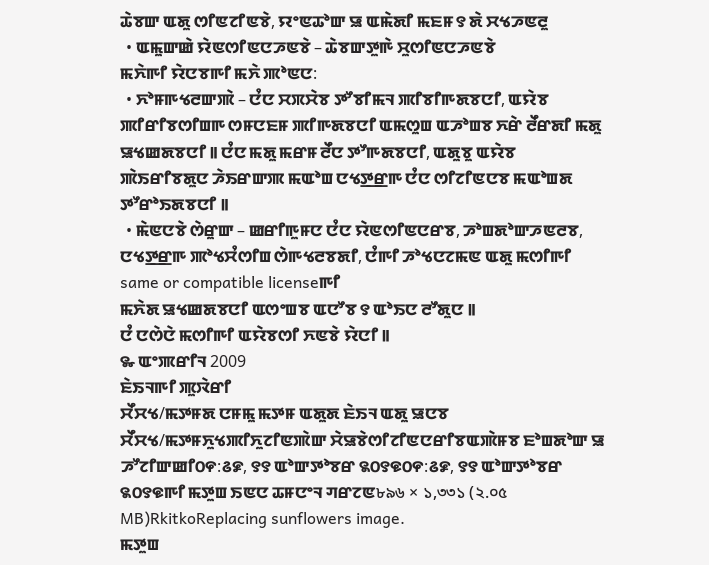ꯊꯥꯕꯛ ꯑꯗꯨ ꯁꯤꯟꯖꯤꯟꯕꯥ, ꯌꯦꯟꯊꯣꯛ ꯎ ꯑꯃꯥꯗꯤ ꯃꯐꯝ ꯱ ꯗꯥ ꯆꯠꯍꯟꯂꯨ
  • ꯑꯃꯨꯛꯀꯥ ꯌꯥꯟꯁꯤꯟꯅꯍꯟꯕꯥ – ꯊꯥꯕꯛꯇꯨꯒꯥ ꯆꯨꯁꯤꯟꯅꯍꯟꯕꯥ
ꯃꯈꯥꯒꯤ ꯌꯥꯅꯕꯒꯤ ꯃꯈꯥ ꯄꯣꯟꯅ:
  • ꯈꯣꯝꯒꯠꯂꯛꯄꯥ – ꯅꯪꯅ ꯆꯞꯆꯥꯕ ꯇꯧꯕꯤꯃꯜ ꯄꯤꯕꯤꯒꯗꯕꯅꯤ, ꯑꯌꯥꯕ ꯄꯤꯔꯤꯕꯁꯤꯡꯒ ꯁꯝꯅꯐꯝ ꯄꯤꯒꯗꯕꯅꯤ ꯑꯃꯁꯨꯡ ꯑꯍꯣꯡꯕ ꯈꯔꯥ ꯂꯩꯔꯗꯤ ꯃꯗꯨ ꯎꯠꯀꯗꯕꯅꯤ ꯫ ꯅꯪꯅ ꯃꯗꯨ ꯃꯔꯝ ꯂꯩꯅ ꯇꯧꯒꯗꯕꯅꯤ, ꯑꯗꯨꯕꯨ ꯑꯌꯥꯕ ꯄꯥꯏꯔꯤꯕꯗꯨꯅ ꯍꯥꯏꯔꯛꯄ ꯃꯑꯣꯡ ꯅꯠꯇ꯭ꯔꯒ ꯅꯪꯅ ꯁꯤꯖꯤꯟꯅꯕ ꯃꯑꯣꯡꯗ ꯇꯧꯔꯣꯏꯗꯕꯅꯤ ꯫
  • ꯃꯥꯟꯅꯕꯥ ꯁꯥꯔꯨꯛ – ꯀꯔꯤꯒꯨꯝꯅ ꯅꯪꯅ ꯌꯥꯟꯁꯤꯟꯅꯔꯕ, ꯍꯣꯡꯗꯣꯛꯍꯟꯂꯕ, ꯅꯠꯇ꯭ꯔꯒ ꯄꯣꯠꯆꯪꯁꯤꯡ ꯁꯥꯒꯠꯂꯕꯗꯤ, ꯅꯪꯒꯤ ꯍꯣꯠꯅꯖꯃꯟ ꯑꯗꯨ ꯃꯁꯤꯒꯤ same or compatible licenseꯒꯤ
ꯃꯈꯥꯗ ꯎꯠꯀꯗꯕꯅꯤ ꯑꯁꯦꯡꯕ ꯑꯅꯧꯕ ꯱ ꯑꯣꯏꯅ ꯂꯧꯗꯨꯅ ꯫
ꯅꯪ ꯅꯁꯥꯅꯥ ꯃꯁꯤꯒꯤ ꯑꯌꯥꯕꯁꯤ ꯈꯟꯕꯥ ꯌꯥꯅꯤ ꯫
꯳ ꯑꯦꯄꯔꯤꯜ 2009
ꯐꯥꯏꯜꯒꯤ ꯄꯨꯋꯥꯔꯤ
ꯆꯩꯆꯠ/ꯃꯇꯝꯗ ꯅꯝꯃꯨ ꯃꯇꯝ ꯑꯗꯨꯗ ꯐꯥꯏꯜ ꯑꯗꯨ ꯎꯅꯕ
ꯆꯩꯆꯠ/ꯃꯇꯝꯈꯨꯠꯄꯤꯈꯨꯖꯤꯟꯄꯥꯛ ꯆꯥꯎꯕꯥꯁꯤꯖꯤꯟꯅꯔꯤꯕꯑꯄꯥꯝꯕ ꯐꯣꯡꯗꯣꯛ ꯎ
ꯍꯧꯖꯤꯛꯀꯤ꯰꯵:꯴꯹, ꯱꯱ ꯑꯣꯛꯇꯣꯕꯔ ꯲꯰꯱꯶꯰꯵:꯴꯹, ꯱꯱ ꯑꯣꯛꯇꯣꯕꯔ ꯲꯰꯱꯶ꯒꯤ ꯃꯇꯨꯡ ꯏꯟꯅ ꯊꯝꯅꯦꯜ ꯚꯔꯖꯟ৮৯৬ × ১,৩৩১ (২.০৫ MB)RkitkoReplacing sunflowers image.
ꯃꯇꯨꯡ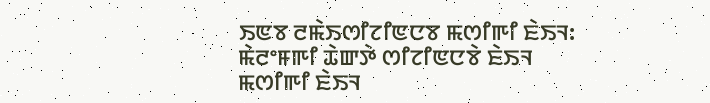ꯏꯟꯕ ꯂꯃꯥꯏꯁꯤꯖꯤꯟꯅꯕ ꯃꯁꯤꯒꯤ ꯐꯥꯏꯜ:
ꯃꯥꯂꯦꯝꯒꯤ ꯊꯥꯛꯇꯥ ꯁꯤꯖꯤꯟꯅꯕꯥ ꯐꯥꯏꯜ
ꯃꯁꯤꯒꯤ ꯐꯥꯏꯜ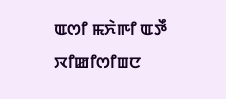ꯑꯁꯤ ꯃꯈꯥꯒꯤ ꯑꯇꯩ ꯋꯤꯀꯤꯁꯤꯡꯅ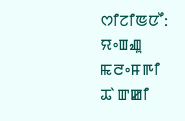ꯁꯤꯖꯤꯟꯅꯩ:
ꯌꯦꯡꯉꯨ ꯃꯂꯦꯝꯒꯤ ꯊꯥꯛꯀꯤ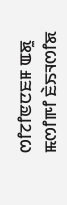ꯁꯤꯖꯤꯟꯅꯐꯝ ꯑꯗꯨ ꯃꯁꯤꯒꯤ ꯐꯥꯏꯜꯁꯤꯗ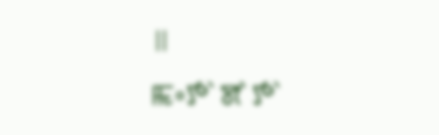꯫
ꯃꯦꯇꯥꯗꯥꯇꯥ